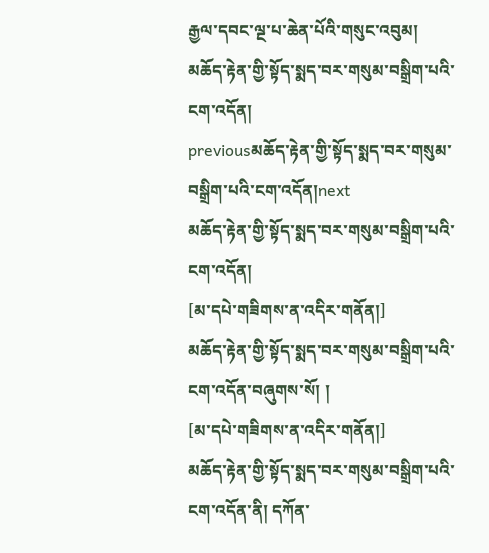རྒྱལ་དབང་ལྔ་པ་ཆེན་པོའི་གསུང་འབུམ།
མཆོད་རྟེན་གྱི་སྟོད་སྨད་བར་གསུམ་བསྒྲིག་པའི་ངག་འདོན།
previousམཆོད་རྟེན་གྱི་སྟོད་སྨད་བར་གསུམ་བསྒྲིག་པའི་ངག་འདོན།next
མཆོད་རྟེན་གྱི་སྟོད་སྨད་བར་གསུམ་བསྒྲིག་པའི་ངག་འདོན།
[མ་དཔེ་གཟིགས་ན་འདིར་གནོན།]
མཆོད་རྟེན་གྱི་སྟོད་སྨད་བར་གསུམ་བསྒྲིག་པའི་ངག་འདོན་བཞུགས་སོ། །
[མ་དཔེ་གཟིགས་ན་འདིར་གནོན།]
མཆོད་རྟེན་གྱི་སྟོད་སྨད་བར་གསུམ་བསྒྲིག་པའི་ངག་འདོན་ནི། དཀོན་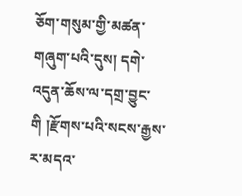ཅོག་གསུམ་གྱི་མཚན་གཞུག་པའི་དུས། དགེ་འདུན་ཆོས་ལ་དགྲ་བྱུང་གི །རྫོགས་པའི་སངས་རྒྱས་ར་མདའ་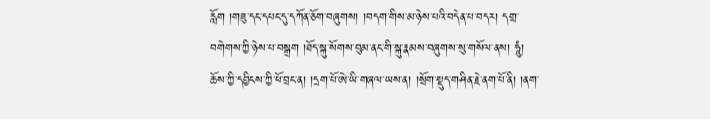རློག །གཟུ་དང་དཔང་དུ་དཀོན་ཅོག་བཞུགས། །བདག་གིས་མ་ཉེས་པའི་བདེན་པ་བདར། དགྲ་བགེགས་ཀྱི་ཉེས་པ་བསྒྲག །ཐོད་སྐུ་སོགས་བུམ་ནང་གི་སྐུ་རྣམས་བཞུགས་སུ་གསོལ་ནས། ཧཱུཾ། ཆོས་ཀྱི་དབྱིངས་ཀྱི་ཕོ་བྲང་ན། །དྲག་པོ་ཨེ་ཡི་གཞལ་ཡས་ན། །སྲོག་སྡུད་གཤིན་རྗེ་ནག་པོ་ནི། །ནག་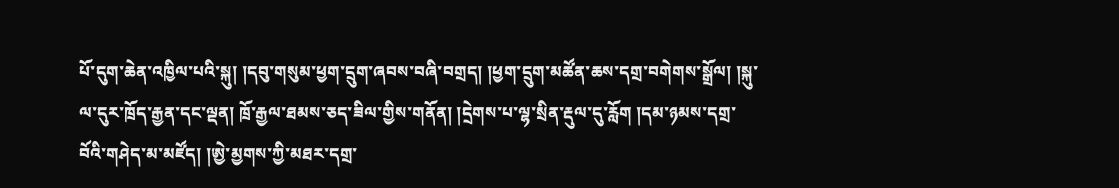པོ་དུག་ཆེན་འཁྱིལ་པའི་སྐུ། །དབུ་གསུམ་ཕྱག་དྲུག་ཞབས་བཞི་བགྲད། །ཕྱག་དྲུག་མཚོན་ཆས་དགྲ་བགེགས་སྒྲོལ། །སྐུ་ལ་དུར་ཁྲོད་རྒྱན་དང་ལྡན། ཁྲོ་རྒྱལ་ཐམས་ཅད་ཟིལ་གྱིས་གནོན། །དྲེགས་པ་ལྷ་སྲིན་རྡུལ་དུ་རློག །དམ་ཉམས་དགྲ་བོའི་གཤེད་མ་མཛོད། །ཨྱེ་མྱགས་ཀྱི་མཐར་དགྲ་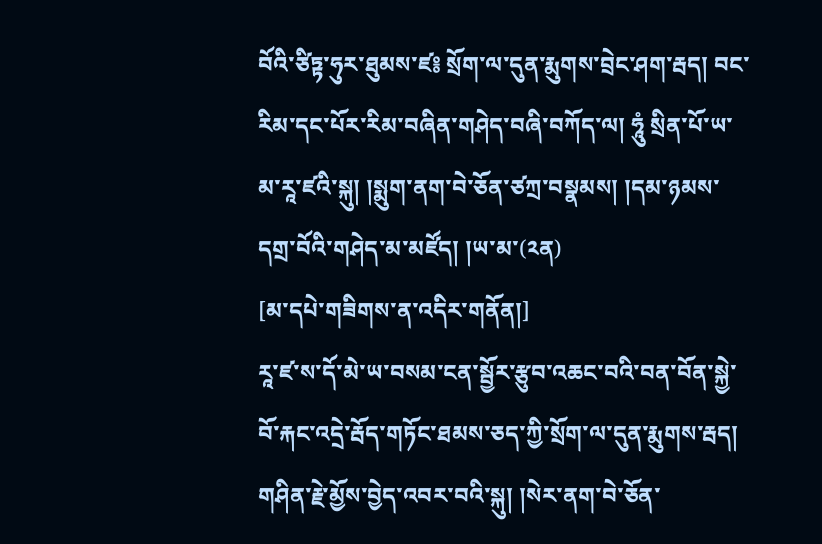བོའི་ཙིཏྟ་ཧུར་ཐུམས་ཛ༔ སྲོག་ལ་དུན་རྨུགས་བྲེང་ཤག་རྦད། བང་རིམ་དང་པོར་རིམ་བཞིན་གཤེད་བཞི་བཀོད་ལ། ཧཱུཾ སྲིན་པོ་ཡ་མ་རཱ་ཛའི་སྐུ། །སྨུག་ནག་བེ་ཅོན་ཙཀྲ་བསྣམས། །དམ་ཉམས་དགྲ་བོའི་གཤེད་མ་མཛོད། །ཡ་མ་(༢ན)
[མ་དཔེ་གཟིགས་ན་འདིར་གནོན།]
རཱ་ཛ་ས་དོ་མེ་ཡ་བསམ་ངན་སྦྱོར་རྩུབ་འཆང་བའི་བན་བོན་སྐྱེ་བོ་རྐང་འདྲེ་རྦོད་གཏོང་ཐམས་ཅད་ཀྱི་སྲོག་ལ་དུན་རྨུགས་རྦད། གཤིན་རྗེ་མྱོས་བྱེད་འབར་བའི་སྐུ། །སེར་ནག་བེ་ཅོན་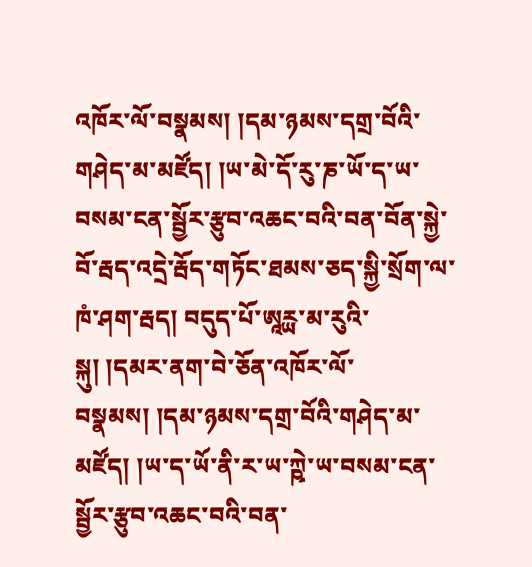འཁོར་ལོ་བསྣམས། །དམ་ཉམས་དགྲ་བོའི་གཤེད་མ་མཛོད། །ཡ་མེ་དོ་རུ་ཎ་ཡོ་ད་ཡ་བསམ་ངན་སྦྱོར་རྩུབ་འཆང་བའི་བན་བོན་སྐྱེ་བོ་རྦད་འདྲེ་རྦོད་གཏོང་ཐམས་ཅད་སྐྱི་སྲོག་ལ་ཁཾ་ཤག་རྦད། བདུད་པོ་ཨཱཪྻ་མ་རུའི་སྐུ། །དམར་ནག་བེ་ཅོན་འཁོར་ལོ་བསྣམས། །དམ་ཉམས་དགྲ་བོའི་གཤེད་མ་མཛོད། །ཡ་ད་ཡོ་ནི་ར་ཡ་ཀྵེ་ཡ་བསམ་ངན་སྦྱོར་རྩུབ་འཆང་བའི་བན་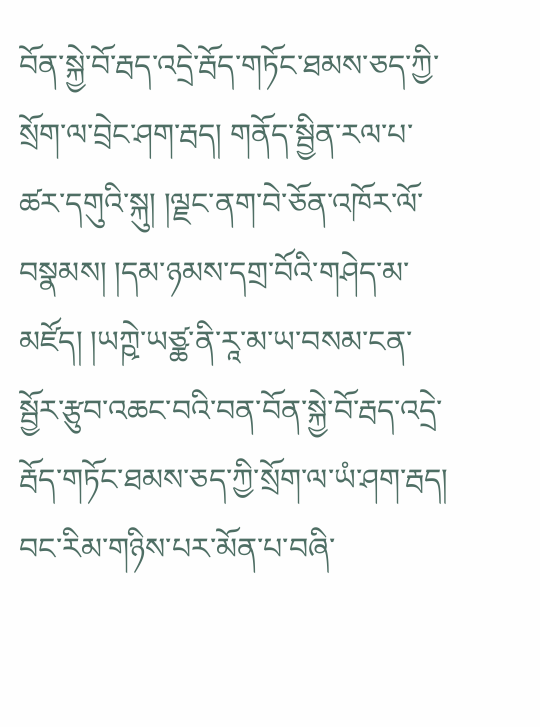བོན་སྐྱེ་བོ་རྦད་འདྲེ་རྦོད་གཏོང་ཐམས་ཅད་ཀྱི་སྲོག་ལ་བྲེང་ཤག་རྦད། གནོད་སྦྱིན་རལ་པ་ཚར་དགུའི་སྐུ། །ལྗང་ནག་བེ་ཅོན་འཁོར་ལོ་བསྣམས། །དམ་ཉམས་དགྲ་བོའི་གཤེད་མ་མཛོད། །ཡཀྵེ་ཡཙྪ་ནི་རཱ་མ་ཡ་བསམ་ངན་སྦྱོར་རྩུབ་འཆང་བའི་བན་བོན་སྐྱེ་བོ་རྦད་འདྲེ་རྦོད་གཏོང་ཐམས་ཅད་ཀྱི་སྲོག་ལ་ཡཾ་ཤག་རྦད། བང་རིམ་གཉིས་པར་མོན་པ་བཞི་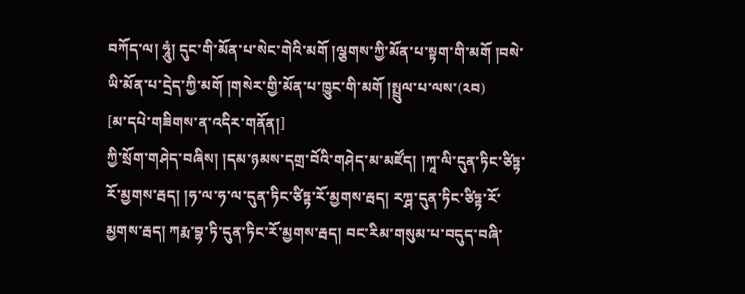བཀོད་ལ། ཧཱུཾ། དུང་གི་མོན་པ་སེང་གེའི་མགོ །ལྕགས་ཀྱི་མོན་པ་སྟག་གི་མགོ །བསེ་ཡི་མོན་པ་དྲེད་ཀྱི་མགོ །གསེར་གྱི་མོན་པ་ཁྱུང་གི་མགོ །སྤྲུལ་པ་ལས་(༢བ)
[མ་དཔེ་གཟིགས་ན་འདིར་གནོན།]
ཀྱི་སྲོག་གཤེད་བཞིས། །དམ་ཉམས་དགྲ་བོའི་གཤེད་མ་མཛོད། །ཀཱ་ལི་དུན་ཏིང་ཙིཏྟ་རོ་མྱགས་རྦད། །ཧ་ལ་ཧ་ལ་དུན་ཏིང་ཙིཏྟ་རོ་མྱགས་རྦད། རཀྴ་དུན་ཏིང་ཙིཏྟ་རོ་མྱགས་རྦད། ཀརྨ་བྷ་ཏི་དུན་ཏིང་རོ་མྱགས་རྦད། བང་རིམ་གསུམ་པ་བདུད་བཞི་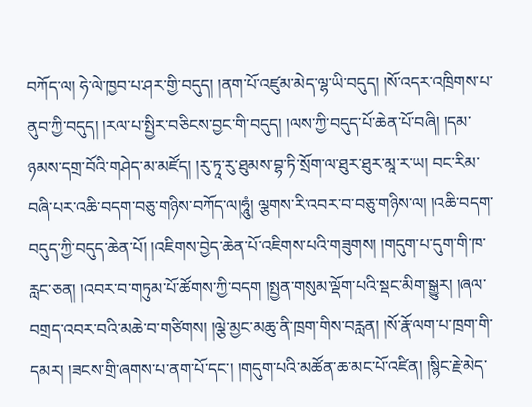བཀོད་ལ། ཧེ་ལེ་ཁྱབ་པ་ཤར་གྱི་བདུད། །ནག་པོ་འཛུམ་མེད་ལྷ་ཡི་བདུད། །སོ་འདར་འཁྲིགས་པ་ནུབ་ཀྱི་བདུད། །རལ་པ་སྤྱིར་བཅིངས་བྱང་གི་བདུད། །ལས་ཀྱི་བདུད་པོ་ཆེན་པོ་བཞི། །དམ་ཉམས་དགྲ་བོའི་གཤེད་མ་མཛོད། །རུ་ཏཱ་རུ་ཐུམས་བྷ་ཏི་སྲོག་ལ་ཐུར་ཐུར་མཱ་ར་ཡ། བང་རིམ་བཞི་པར་འཆི་བདག་བཅུ་གཉིས་བཀོད་ལ།ཧཱུཾ། ལྕགས་རི་འབར་བ་བཅུ་གཉིས་ལ། །འཆི་བདག་བདུད་ཀྱི་བདུད་ཆེན་པོ། །འཇིགས་བྱེད་ཆེན་པོ་འཇིགས་པའི་གཟུགས། །གདུག་པ་དུག་གི་ཁ་རླང་ཅན། །འབར་བ་གཏུམ་པོ་ཚོགས་ཀྱི་བདག །སྤྱན་གསུམ་ལྡོག་པའི་སྡང་མིག་སྒྱུར། །ཞལ་བགྲད་འབར་བའི་མཆེ་བ་གཙིགས། །ལྕེ་མྱང་མཆུ་ནི་ཁྲག་གིས་བརླན། །སོ་རྣོ་ལག་པ་ཁྲག་གི་དམར། །ཟངས་གྲི་ཞགས་པ་ནག་པོ་དང་། །གདུག་པའི་མཚོན་ཆ་མང་པོ་འཛིན། །སྙིང་རྗེ་མེད་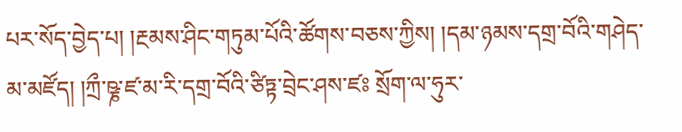པར་སོད་བྱེད་པ། །རྔམས་ཤིང་གཏུམ་པོའི་ཚོགས་བཅས་ཀྱིས། །དམ་ཉམས་དགྲ་བོའི་གཤེད་མ་མཛོད། །ཀྲྀ་ཥྞ་ཛ་མ་རི་དགྲ་བོའི་ཙིཏྟ་བྲེང་ཤས་ཛཿ སྲོག་ལ་ཧུར་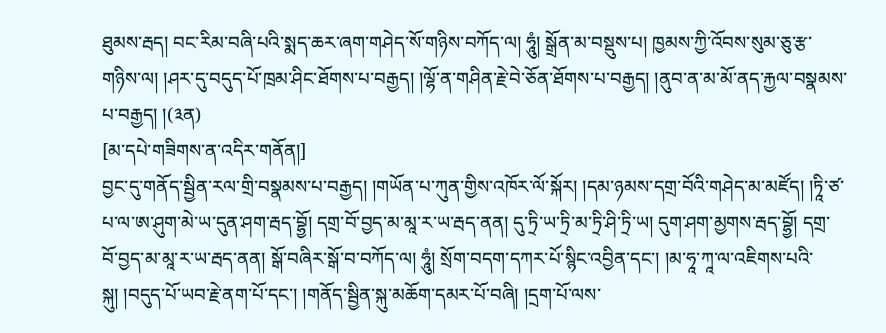ཐུམས་རྦད། བང་རིམ་བཞི་པའི་སྨད་ཆར་ཞག་གཤེད་སོ་གཉིས་བཀོད་ལ། ཧཱུཾ། སྒྲོན་མ་བསྡུས་པ། ཁྱམས་ཀྱི་འོབས་སུམ་ཅུ་རྩ་གཉིས་ལ། །ཤར་དུ་བདུད་པོ་ཁྲམ་ཤིང་ཐོགས་པ་བརྒྱད། །ལྷོ་ན་གཤིན་རྗེ་བེ་ཅོན་ཐོགས་པ་བརྒྱད། །ནུབ་ན་མ་མོ་ནད་རྐྱལ་བསྣམས་པ་བརྒྱད། །(༣ན)
[མ་དཔེ་གཟིགས་ན་འདིར་གནོན།]
བྱང་དུ་གནོད་སྦྱིན་རལ་གྲི་བསྣམས་པ་བརྒྱད། །གཡོན་པ་ཀུན་གྱིས་འཁོར་ལོ་སྐོར། །དམ་ཉམས་དགྲ་བོའི་གཤེད་མ་མཛོད། །ཏཱི་ཙ་པ་ལ་ཨ་ཤུག་མེ་ཡ་དུན་ཤག་རྦད་བྷྱོ། དགྲ་བོ་བྱད་མ་མཱ་ར་ཡ་རྦད་ནན། དུ་ཏྲི་ཡ་ཏྲི་མ་ཏྲི་ཤི་ཏྲི་ཡ། དུག་ཤག་མྱགས་རྦད་བྷྱོ། དགྲ་བོ་བྱད་མ་མཱ་ར་ཡ་རྦད་ནན། སྒོ་བཞིར་སྒོ་བ་བཀོད་ལ། ཧཱུཾ། སྲོག་བདག་དཀར་པོ་སྙིང་འབྱིན་དང་། །མ་ཧཱ་ཀཱ་ལ་འཇིགས་པའི་སྐུ། །བདུད་པོ་ཡབ་རྗེ་ནག་པོ་དང་། །གནོད་སྦྱིན་སྐུ་མཆོག་དམར་པོ་བཞི། །དྲག་པོ་ལས་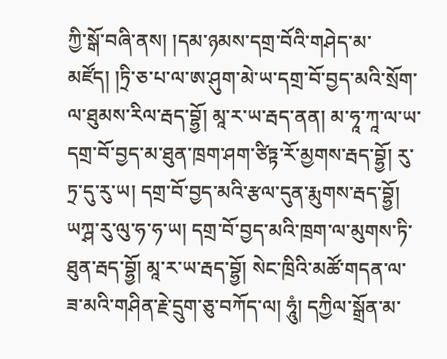ཀྱི་སྒོ་བཞི་ནས། །དམ་ཉམས་དགྲ་བོའི་གཤེད་མ་མཛོད། །ཏྲི་ཅ་པ་ལ་ཨ་ཤུག་མེ་ཡ་དགྲ་བོ་བྱད་མའི་སྲོག་ལ་ཐུམས་རིལ་རྦད་བྷྱོ། མཱ་ར་ཡ་རྦད་ནན། མ་ཧཱ་ཀཱ་ལ་ཡ་དགྲ་བོ་བྱད་མ་ཐུན་ཁྲག་ཤག་ཙིཏྟ་རོ་མྱགས་རྦད་བྷྱོ། རུ་ཏྲ་དུ་རུ་ཡ། དགྲ་བོ་བྱད་མའི་རྩལ་དུན་རྨུགས་རྦད་བྷྱོ། ཡཀྴ་རུ་ལུ་ཧ་ཧ་ཡ། དགྲ་བོ་བྱད་མའི་ཁྲག་ལ་མུགས་ཏི་ཐུན་རྦད་བྷྱོ། མཱ་ར་ཡ་རྦད་བྷྱོ། སེང་ཁྲིའི་མཚོ་གདན་ལ་ཟ་མའི་གཤིན་རྗེ་དྲུག་ཅུ་བཀོད་ལ། ཧཱུཾ། དཀྱིལ་སྒྲོན་མ་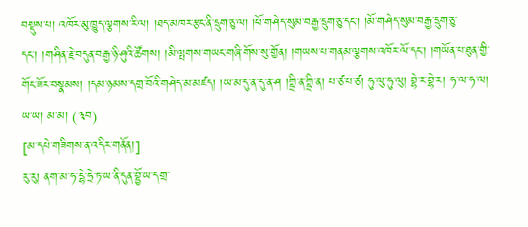བསྡུས་པ། འཁོར་མུ་ཁྱུད་ལྕགས་རི་ལ། །ཐད་མཁར་རྩང་ནི་དྲུག་ཅུ་ལ། །ཕོ་གཤེད་སུམ་བརྒྱ་དྲུག་ཅུ་དང་། །མོ་གཤེད་སུམ་བརྒྱ་དྲུག་ཅུ་དང་། །གཤིན་རྗེ་བདུན་བརྒྱ་ཉི་ཤུའི་ཚོགས། །མི་ལྤགས་གཡང་གཞི་གོས་སུ་གྱོན། །གཡས་པ་གནམ་ལྕགས་འཁོར་ལོ་དང་། །གཡོན་པ་ཐུན་གྱི་གོང་ཟོར་བསྣམས། །དམ་ཉམས་དགྲ་བོའི་གཤེད་མ་མཛད། །ཡ་མ་དུ་ན་དུ་ན་ཤ །གྷྲི་ན་གྷྲི་ན། པ་ཙ་པ་ཙ། ཧུ་ལུ་ཧུ་ལུ། བྷེ་ར་བྷེ་ར། ཧ་ལ་ཧ་ལ། ཡ་ཡ། མ་མ། (༣བ)
[མ་དཔེ་གཟིགས་ན་འདིར་གནོན།]
རུ་རུ། ནག་མ་ཧ་དྷེ་ཧྲེ་ཏ་ཡ་ནི་དུན་བྷྱོ་ཡ་དགྲ་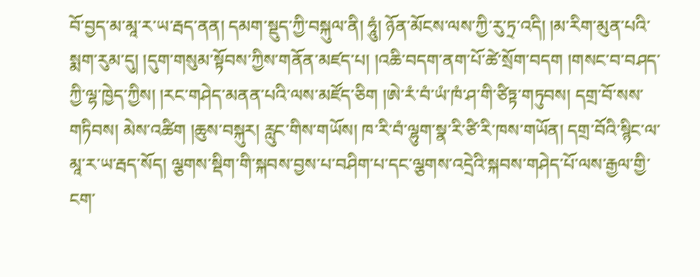བོ་བྱད་མ་མཱ་ར་ཡ་རྦད་ནན། དམག་སྡུད་ཀྱི་བསྐུལ་ནི། ཧཱུཾ། ཉོན་མོངས་ལས་ཀྱི་རུ་ཏྲ་འདི། །མ་རིག་མུན་པའི་སྨག་རུམ་དུ། །དུག་གསུམ་སྟོབས་ཀྱིས་གནོན་མཛད་པ། །འཆི་བདག་ནག་པོ་ཚེ་སྲོག་བདག །གསང་བ་བཤད་ཀྱི་ལྷ་ཁྱེད་ཀྱིས། །རང་གཤེད་མནན་པའི་ལས་མཛོད་ཅིག །ཨེ་རཾ་བཾ་ཡཾ་ཁཾ་ཤ་གི་ཙིཏྟ་གཏུབས། དགྲ་བོ་སས་གཏིབས། མེས་འཚིག །ཆུས་བསྐུར། རླུང་གིས་གཡོས། ཁ་རི་བཾ་ལྷུག་སྣ་རི་ཙི་རི་ཁས་གཡོན། དགྲ་བོའི་སྙིང་ལ་མཱ་ར་ཡ་རྦད་སོད། ལྕགས་སྡིག་གི་སྐབས་བྱས་པ་བཤིག་པ་དང་ལྕགས་འདྲེའི་སྐབས་གཤེད་པོ་ལས་རྒྱལ་གྱི་ངག་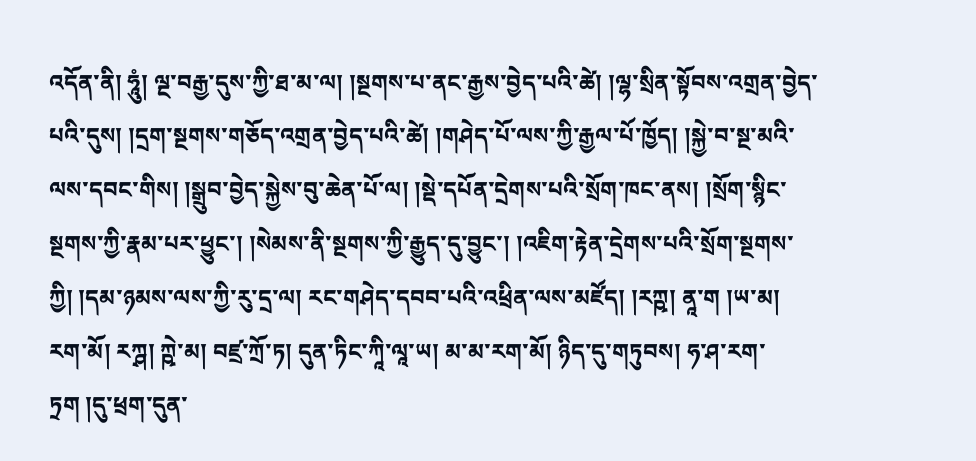འདོན་ནི། ཧཱུཾ། ལྔ་བརྒྱ་དུས་ཀྱི་ཐ་མ་ལ། །སྔགས་པ་ནང་རྒྱས་བྱེད་པའི་ཚེ། །ལྷ་སྲིན་སྟོབས་འགྲན་བྱེད་པའི་དུས། །དྲག་སྔགས་གཅོད་འགྲན་བྱེད་པའི་ཚེ། །གཤེད་པོ་ལས་ཀྱི་རྒྱལ་པོ་ཁྱོད། །སྐྱེ་བ་སྔ་མའི་ལས་དབང་གིས། །སྒྲུབ་བྱེད་སྐྱེས་བུ་ཆེན་པོ་ལ། །སྡེ་དཔོན་དྲེགས་པའི་སྲོག་ཁང་ནས། །སྲོག་སྙིང་སྔགས་ཀྱི་རྣམ་པར་ཕྱུང་། །སེམས་ནི་སྔགས་ཀྱི་རྒྱུད་དུ་བྱུང་། །འཇིག་རྟེན་དྲེགས་པའི་སྲོག་སྔགས་ཀྱི། །དམ་ཉམས་ལས་ཀྱི་རུ་དྲ་ལ། རང་གཤེད་དབབ་པའི་འཕྲིན་ལས་མཛོད། །རཀྵ། ནཱ་ག །ཡ་མ། རག་མོ། རཀྴ། ཀྵེ་མ། བཛྲ་ཀྲོ་ཏ། དུན་ཏིང་ཀཱི་ལཱ་ཡ། མ་མ་རག་མོ། ཉིད་དུ་གཏུབས། ཧ་ཤ་རག་ཏྲག །དུ་ཕྲག་དུན་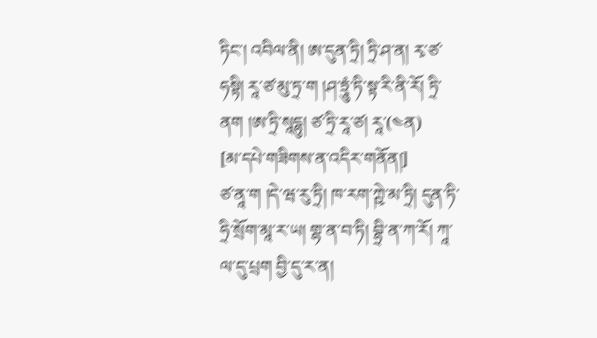ཏིང་། འབིལ་ནི། ཨ་དུན་ཏྲི། ཏྲི་ཤ་ན། རྭ་ཙ་ཧསྟི། རཱ་ཙ་མུ་ཏྲ་ག །ཤ་ཏྲཱུཾ་ཏི་སྟ་རི་ནི་རོ། ཏྲི་ནག །ཨ་ཏྲི་སཱདྷུ། ཙ་ཏྲི་རཱ་ཙ། རཱ་(༤ན)
[མ་དཔེ་གཟིགས་ན་འདིར་གནོན།]
ཙ་ནཱ་ག །དེ་ཝ་རུ་ཏྲི། ཁ་རག་ཀྵེ་མ་ཏྲི། དུན་ཏི་ཧྲི་སྲོག་མཱ་ར་ཡ། གྷ་ན་བ་ཏི། བྷྲི་ན་ཀ་རོ། ཀཱ་ལ་དུ་པྲག བྱི་དུ་ར་ན།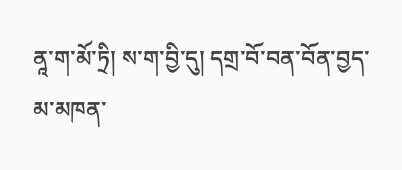ནཱ་ག་མོ་ཏྲི། ས་ག་བྱི་དུ། དགྲ་བོ་བན་བོན་བྱད་མ་མཁན་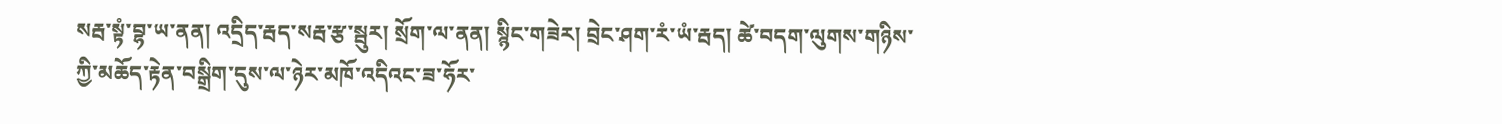སརྦ་སྟཾ་བྷ་ཡ་ནན། འདྲིད་རྦད་སརྦ་རྩ་སྦུར། སྲོག་ལ་ནན། སྙིང་གཟེར། བྲེང་ཤག་རཾ་ཡཾ་རྦད། ཚེ་བདག་ལུགས་གཉིས་ཀྱི་མཆོད་རྟེན་བསྒྲིག་དུས་ལ་ཉེར་མཁོ་འདིའང་ཟ་ཧོར་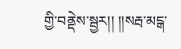གྱི་བནྡེས་སྦྱར།། །།སརྦ་མངྒ་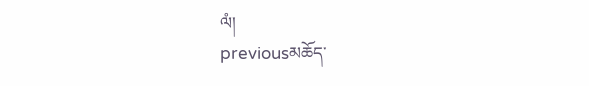ལཾ།
previousམཆོད་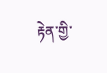རྟེན་གྱི་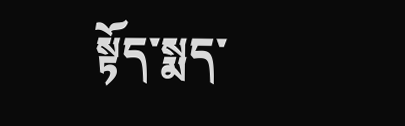སྟོད་སྨད་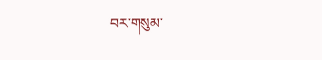བར་གསུམ་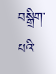བསྒྲིག་པའི་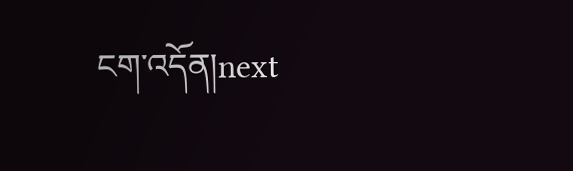ངག་འདོན།next